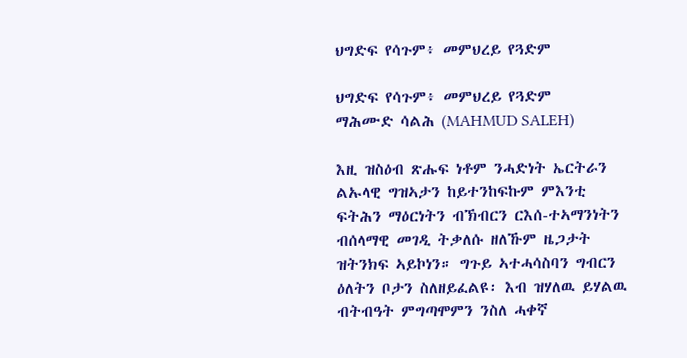ህግድፍ የሳጉም፥ መምህረይ የጓድም

ህግድፍ የሳጉም፥ መምህረይ የጓድም
ማሕሙድ ሳልሕ (MAHMUD SALEH)

እዚ ዝስዕብ ጽሑፍ ነቶም ንሓድነት ኤርትራን ልኡላዊ ግዝኣታን ከይተንከፍኩም ምእንቲ ፍትሕን ማዕርነትን ብኽብርን ርእሰ-ተኣማንነትን ብሰላማዊ መገዲ ትቃለሱ ዘለኹም ዜጋታት ዝትንክፍ ኣይኮነን። ግጉይ ኣተሓሳስባን ግብርን ዕለትን ቦታን ስለዘይፈልዩ፡ እብ ዝሃለዉ ይሃልዉ ብትብዓት ምግጣሞምን ንስለ ሓቀኛ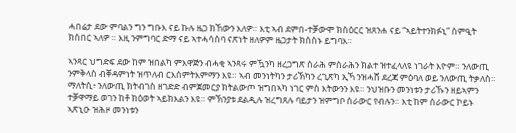ሓበሬታ ደው ምባልን ግን ግቡእ ናይ ኩሉ ዜጋ ክኸውን እለዎ። እቲ ኣብ ደምበ-ተቓውሞ ክስዕርር ዝጸንሐ ናይ “ኣይትተንክፉኒ” ስምዒት ክስበር ኣለዎ ። እዚ ንምግባር ድማ ናይ ኣተሓሳስባ ናጽነት ዘለዎም ዜጋታት ክስስኑ ይግባእ።

ኣንጻር ህግድፍ ደው ከም ዝበልካ ምእዋጅን ብሓቂ ኣንጻሩ ምዃንካ ዘረጋግጽ ስራሕ ምስራሕን ክልተ ዝተፈላለዩ ነገራት እዮም። ንለውጢ ንምቅላስ ብቐዳምነት ዝጥለብ ርእሰምትእምማን እዩ። ኣብ መንነትካን ታሪኽካን ረጊጽካ ኢኻ ንዝሓሸ ደረጃ ምዕባለ ወይ ንለውጢ ትቃለስ። ማለትሲ፥ ንለውጢ ክትብገስ ዘገድድ ብምጀመርያ ክትልውጦ ዝግበኣካ ነገር ምስ እትውንን እዩ። ንህዝቡን መንነቱን ታሪኹን ዘይኣምን ተቓዋማይ ወገን ከቶ ክዕወት ኣይክእልን እዩ። ምኽንያቱ ደልዲሉ ዝረግጸሉ ባይታን ዝምግቦ ሰራውር የብሉን። እቲ ከም ሰራውር ኮይኑ ኣጽኒዑ ዝሕዞ መንነቱን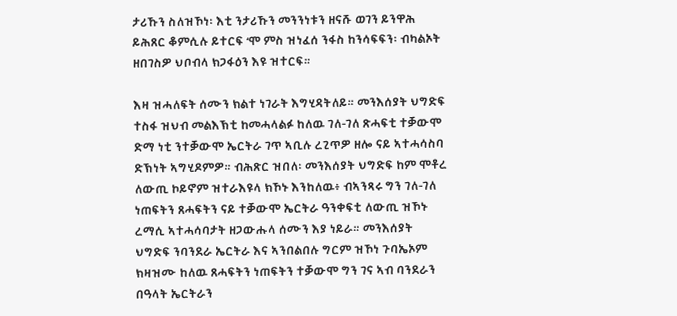ታሪኹን ስለዝኾነ፡ እቲ ንታሪኹን መንንነቱን ዘናሹ ወገን ይንዋሕ ይሕጸር ቆምሲሉ ይተርፍ ‘ሞ ምስ ዝነፈሰ ንፋስ ከንሳፍፍን፡ ብካልኦት ዘበገስዎ ህቦብላ ክጋፋዕን እዩ ዝተርፍ።

እዛ ዝሓለፍት ሰሙን ክልተ ነገራት እግሂዳትለይ። መንእሰያት ህግድፍ ተስፋ ዝህብ መልእኽቲ ከመሓላልፉ ከለዉ ገለ-ገለ ጽሓፍቲ ተቓውሞ ድማ ነቲ ንተቓውሞ ኤርትራ ገጥ ኣቢሉ ረጊጥዎ ዘሎ ናይ ኣተሓሳስባ ድኽነት ኣግሂዶምዎ። ብሕጽር ዝበለ፡ መንእሰያት ህግድፍ ከም ሞቶረ ለውጢ ኮይኖም ዝተራእዩላ ክኾኑ እንከለዉ፥ ብኣንጻሩ ግን ገለ-ገለ ነጠፍትን ጸሓፍትን ናይ ተቓውሞ ኤርትራ ዓንቀፍቲ ለውጢ ዝኾኑ ረማሲ ኣተሓሳባታት ዘጋውሑላ ሰሙን እያ ነይራ። መንእሰያት ህግድፍ ንባንደራ ኤርትራ እና ኣንበልበሉ ግርም ዝኾነ ጉባኤኦም ክዛዝሙ ከለዉ ጸሓፍትን ነጠፍትን ተቓውሞ ግን ገና ኣብ ባንደራን በዓላት ኤርትራን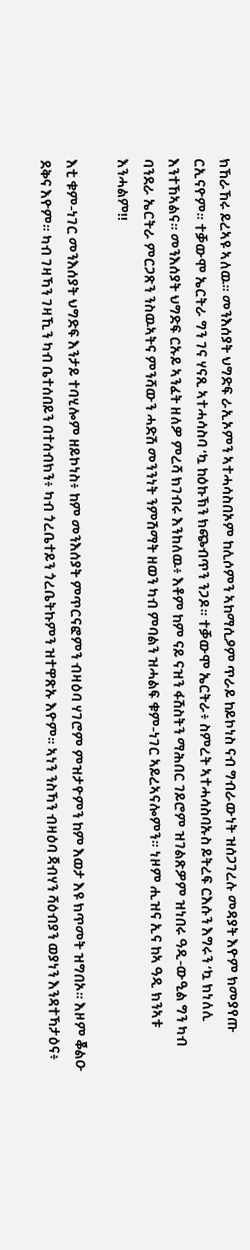ክኸራኸሩ ይረኣዩ ኣለዉ። መንእሰያት ህግድፍ ራኢኦምን ኣተሓሳስበኦም ከሊሶምን ኣከማሲዖም ጥራይ ከይኮነስ ናብ ግብራውነት ዝሰጋገረሉ መዳያት እዮም ክመያየጡ ርኢናዮም። ተቓውሞ ኤርትራ ግን ገና ሃናጺ ኣተሓሳስባ ‘ኳ ከዕኩኽን ክጭብጥን ንጋዶ። ተቓውሞ ኤርትራ፥ ስምረት ኣተሓሳስባኡስ ይትረፍ ርእሱን እግሩን ‘ኳ ክነለሊ እንተኸኣልና። መንእሰያት ህግድፍ ርኡይ ኣንፈት ዘለዎ ምረሻ ክገብሩ እንከለዉ፥ እቶም ከም ናይ ናዝን ፋሽስትን ማሕበር ገይሮም ዝገልጽዎም ዝነበሩ ዓዲ-ውዒል ግን ካብ ባንደራ ኤርትራ ምርጋጽን ንስዉኣትና ምንሻውን ሓድሽ መንንነት ንምሽማት ዘወን ካብ ምባልን ዝሓልፍ ቁም-ነገር ኣይረኣናሎምን። ነዞም ሒዝና ኢና ከኣ ዓዲ ክንኣቱ እንሓልም!!

እቲ ቁም-ነገር መንእሰያት ህግድፍ እንታይ ተባሂሎም ዘይኮነስ፥ ከም መንእሰያት ምጥርናፎምን ብዛዕባ ሃገሮም ምዝታዮምን ከም እወታ እዩ ክጥመት ዝግበኦ። እዞም ቖልዑ ደቅና እዮም። ካብ ገዛኻን ገዛኺን ካብ ቤተሰበይን በተሰብክን፥ ካብ ጎረቤተይን ጎረቤትኩምን ዝተዋጽኡ እዮም። ኣነን ንስኻን ብዛዕባ ጃብሃን ሻዕብያን ወያነን እንዳተኻታዕና፥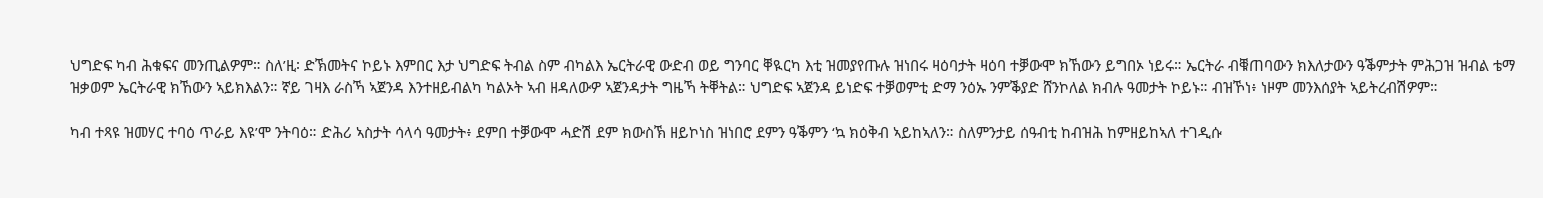ህግድፍ ካብ ሕቁፍና መንጢልዎም። ስለ’ዚ፡ ድኽመትና ኮይኑ እምበር እታ ህግድፍ ትብል ስም ብካልእ ኤርትራዊ ውድብ ወይ ግንባር ቐዪርካ እቲ ዝመያየጡሉ ዝነበሩ ዛዕባታት ዛዕባ ተቓውሞ ክኸውን ይግበኦ ነይሩ። ኤርትራ ብቑጠባውን ክእለታውን ዓቕምታት ምሕጋዝ ዝብል ቴማ ዝቃወም ኤርትራዊ ክኸውን ኣይክእልን። ኛይ ገዛእ ራስኻ ኣጀንዳ እንተዘይብልካ ካልኦት ኣብ ዘዳለውዎ ኣጀንዳታት ግዜኻ ትቐትል። ህግድፍ ኣጀንዳ ይነድፍ ተቓወምቲ ድማ ንዕኡ ንምቕያድ ሸንኮለል ክብሉ ዓመታት ኮይኑ። ብዝኾነ፥ ነዞም መንእሰያት ኣይትረብሽዎም።

ካብ ተጻዩ ዝመሃር ተባዕ ጥራይ እዩ’ሞ ንትባዕ። ድሕሪ ኣስታት ሳላሳ ዓመታት፥ ደምበ ተቓውሞ ሓድሽ ደም ክውስኽ ዘይኮነስ ዝነበሮ ደምን ዓቕምን ‘ኳ ክዕቅብ ኣይከኣለን። ስለምንታይ ሰዓብቲ ከብዝሕ ከምዘይከኣለ ተገዲሱ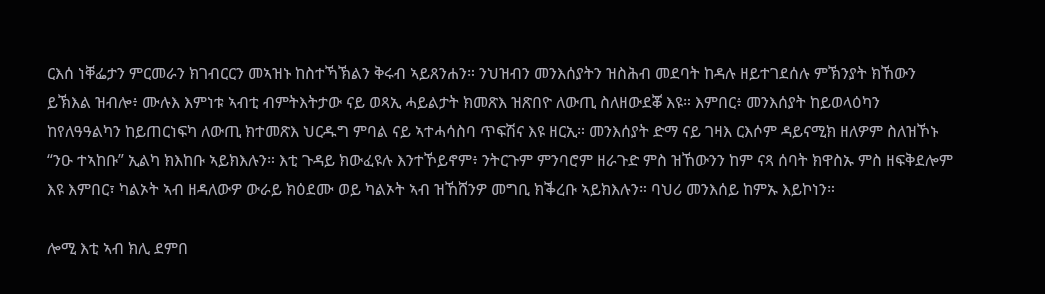ርእሰ ነቐፌታን ምርመራን ክገብርርን መኣዝኑ ከስተኻኽልን ቅሩብ ኣይጸንሐን። ንህዝብን መንእሰያትን ዝስሕብ መደባት ከዳሉ ዘይተገደሰሉ ምኽንያት ክኸውን ይኽእል ዝብሎ፥ ሙሉእ እምነቱ ኣብቲ ብምትእትታው ናይ ወጻኢ ሓይልታት ክመጽእ ዝጽበዮ ለውጢ ስለዘውደቖ እዩ። እምበር፥ መንእሰያት ከይወላዕካን ከየለዓዓልካን ከይጠርነፍካ ለውጢ ክተመጽእ ህርዱግ ምባል ናይ ኣተሓሳስባ ጥፍሽና እዩ ዘርኢ። መንእሰያት ድማ ናይ ገዛእ ርእሶም ዳይናሚክ ዘለዎም ስለዝኾኑ “ንዑ ተኣከቡ” ኢልካ ክእከቡ ኣይክእሉን። እቲ ጉዳይ ክውፈዩሉ እንተኾይኖም፥ ንትርጉም ምንባሮም ዘራጉድ ምስ ዝኸውንን ከም ናጻ ሰባት ክዋስኡ ምስ ዘፍቅደሎም እዩ እምበር፣ ካልኦት ኣብ ዘዳለውዎ ውራይ ክዕደሙ ወይ ካልኦት ኣብ ዝኸሸንዎ መግቢ ክቕረቡ ኣይክእሉን። ባህሪ መንእሰይ ከምኡ እይኮነን።

ሎሚ እቲ ኣብ ክሊ ደምበ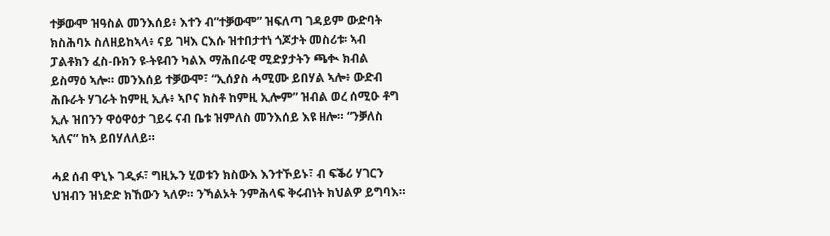ተቓውሞ ዝዓስል መንእሰይ፥ እተን ብ”ተቓውሞ” ዝፍለጣ ገዳይም ውድባት ክስሕባኦ ስለዘይከኣላ፥ ናይ ገዛእ ርእሱ ዝተበታተነ ጎጆታት መስሪቱ፡ ኣብ ፓልቶክን ፈስ-ቡክን ዩ-ትዩብን ካልእ ማሕበራዊ ሚድያታትን ጫቊ ክብል ይስማዕ ኣሎ። መንእሰይ ተቓውሞ፣ “ኢሰያስ ሓሚሙ ይበሃል ኣሎ፥ ውድብ ሕቡራት ሃገራት ከምዚ ኢሉ፥ ኣቦና ክስቶ ከምዚ ኢሎም” ዝብል ወረ ሰሚዑ ቶግ ኢሉ ዝበንን ዋዕዋዕታ ገይሩ ናብ ቤቱ ዝምለስ መንእሰይ እዩ ዘሎ። “ንቓለስ ኣለና” ከኣ ይበሃለለይ።

ሓደ ሰብ ዋኒኑ ገዲፉ፣ ግዚኡን ሂወቱን ክስውእ እንተኾይኑ፣ ብ ፍቕሪ ሃገርን ህዝብን ዝነድድ ክኸውን ኣለዎ። ንኻልኦት ንምሕላፍ ቅሩብነት ክህልዎ ይግባእ።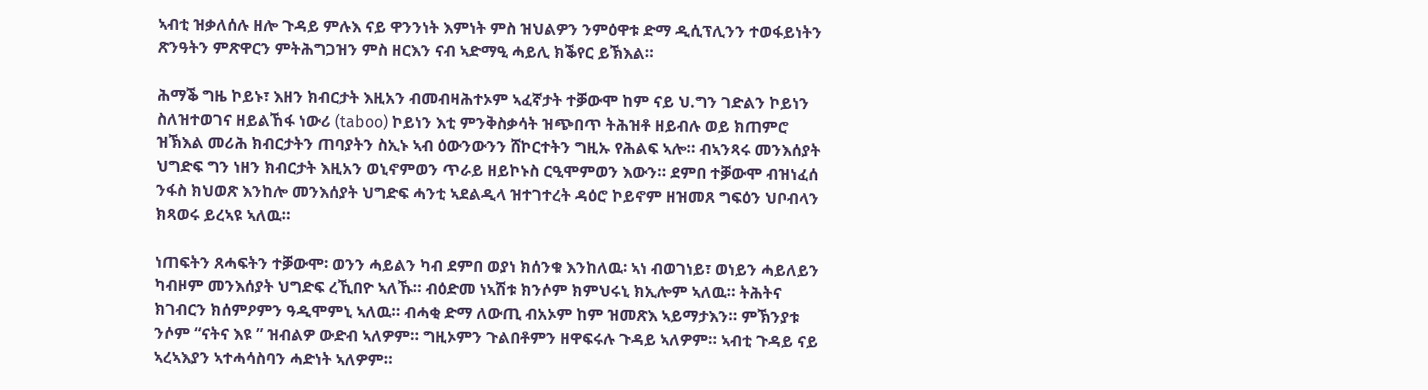ኣብቲ ዝቃለሰሉ ዘሎ ጉዳይ ምሉእ ናይ ዋንንነት እምነት ምስ ዝህልዎን ንምዕዋቱ ድማ ዲሲፕሊንን ተወፋይነትን ጽንዓትን ምጽዋርን ምትሕግጋዝን ምስ ዘርእን ናብ ኣድማዒ ሓይሊ ክቕየር ይኽእል።

ሕማቕ ግዜ ኮይኑ፣ እዘን ክብርታት እዚአን ብመብዛሕተኦም ኣፈኛታት ተቓውሞ ከም ናይ ህ.ግን ገድልን ኮይነን ስለዝተወገና ዘይልኸፋ ነውሪ (taboo) ኮይነን እቲ ምንቅስቃሳት ዝጭበጥ ትሕዝቶ ዘይብሉ ወይ ክጠምሮ ዝኽእል መሪሕ ክብርታትን ጠባያትን ስኢኑ ኣብ ዕውንውንን ሸኮርተትን ግዚኡ የሕልፍ ኣሎ። ብኣንጻሩ መንእሰያት ህግድፍ ግን ነዘን ክብርታት እዚአን ወኒኖምወን ጥራይ ዘይኮኑስ ርዒሞምወን እውን። ደምበ ተቓውሞ ብዝነፈሰ ንፋስ ክህወጽ እንከሎ መንእሰያት ህግድፍ ሓንቲ ኣደልዲላ ዝተገተረት ዳዕሮ ኮይኖም ዘዝመጸ ግፍዕን ህቦብላን ክጻወሩ ይረኣዩ ኣለዉ።

ነጠፍትን ጸሓፍትን ተቓውሞ፡ ወንን ሓይልን ካብ ደምበ ወያነ ክሰንቁ እንከለዉ፡ ኣነ ብወገነይ፣ ወነይን ሓይለይን ካብዞም መንእሰያት ህግድፍ ረኺበዮ ኣለኹ። ብዕድመ ነኣሽቱ ክንሶም ክምህሩኒ ክኢሎም ኣለዉ። ትሕትና ክገብርን ክሰምዖምን ዓዲሞምኒ ኣለዉ። ብሓቂ ድማ ለውጢ ብአኦም ከም ዝመጽእ ኣይማታእን። ምኽንያቱ ንሶም “ናትና እዩ ” ዝብልዎ ውድብ ኣለዎም። ግዚኦምን ጉልበቶምን ዘዋፍሩሉ ጉዳይ ኣለዎም። ኣብቲ ጉዳይ ናይ ኣረኣእያን ኣተሓሳስባን ሓድነት ኣለዎም።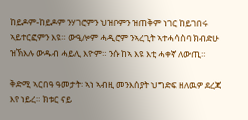ከይዶም-ከይዶም ንሃገሮምን ህዝቦምን ዝጠቅም ነገር ከይገበሩ ኣይተርፎምን እዩ። ውዒሎም ሓዲሮም ንኣረጊት ኣተሓሳስባ ክብድሁ ዝኽእሉ ውዱብ ሓይሊ እዮም። ንሱ ከኣ እዩ እቲ ሓቀኛ ለውጢ።

ቅድሚ ኣርበዓ ዓመታት፡ ኣነ ኣብዚ መንእሰያት ህግድፍ ዘለዉዎ ደረጃ እየ ነይረ። ክቱር ናይ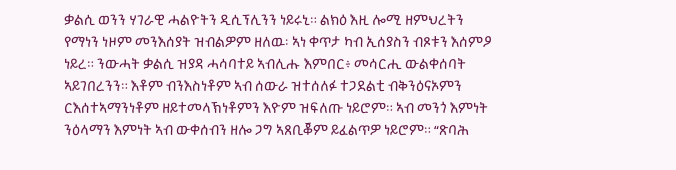ቃልሲ ወንን ሃገራዊ ሓልዮትን ዲሲፕሊንን ነይሩኒ። ልክዕ እዚ ሎሚ ዘምህረትን የማነን ነዞም መንእሰያት ዝብልዎም ዘለዉ፡ ኣነ ቀጥታ ካብ ኢሰያስን ብጾቱን እሰምዖ ነይረ። ንውሓት ቃልሲ ዝያዳ ሓሳባተይ ኣብሊሑ እምበር፥ መሳርሒ ውልቀሰባት ኣይገበረንን። እቶም ብንእስነቶም ኣብ ሰውራ ዝተሰለፉ ተጋደልቲ ብቅንዕናኦምን ርእሰተኣማንነቶም ዘይተመላኽነቶምን እዮም ዝፍለጡ ነይሮም። ኣብ መንጎ እምነት ንዕላማን እምነት ኣብ ውቀሰብን ዘሎ ጋግ ኣጸቢቖም ይፈልጥዎ ነይሮም። “ጽባሕ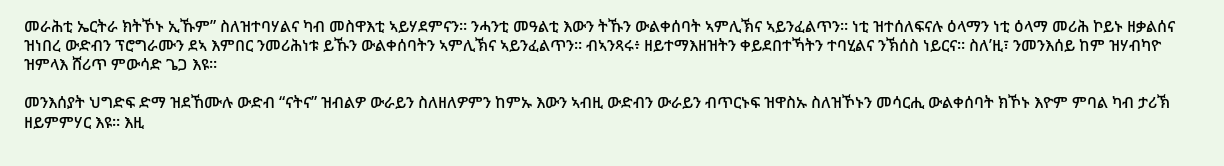መራሕቲ ኤርትራ ክትኾኑ ኢኹም” ስለዝተባሃልና ካብ መስዋእቲ ኣይሃደምናን። ንሓንቲ መዓልቲ እውን ትኹን ውልቀሰባት ኣምሊኽና ኣይንፈልጥን። ነቲ ዝተሰለፍናሉ ዕላማን ነቲ ዕላማ መሪሕ ኮይኑ ዘቃልሰና ዝነበረ ውድብን ፕሮግራሙን ደኣ እምበር ንመሪሕነቱ ይኹን ውልቀሰባትን ኣምሊኽና ኣይንፈልጥን። ብኣንጻሩ፥ ዘይተማእዘዝትን ቀይደበተኻትን ተባሂልና ንኽሰስ ነይርና። ስለ’ዚ፣ ንመንእሰይ ከም ዝሃብካዮ ዝምላእ ሸሪጥ ምውሳድ ጌጋ እዩ።

መንእሰያት ህግድፍ ድማ ዝደኸሙሉ ውድብ “ናትና” ዝብልዎ ውራይን ስለዘለዎምን ከምኡ እውን ኣብዚ ውድብን ውራይን ብጥርኑፍ ዝዋስኡ ስለዝኾኑን መሳርሒ ውልቀሰባት ክኾኑ እዮም ምባል ካብ ታሪኽ ዘይምምሃር እዩ። እዚ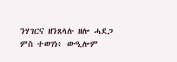ንሃገርና ዘንጸላሉ ዘሎ ሓደጋ ምስ ተወገነ፥ ውዒሎም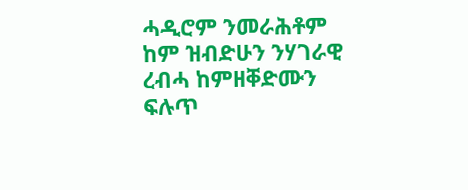ሓዲሮም ንመራሕቶም ከም ዝብድሁን ንሃገራዊ ረብሓ ከምዘቐድሙን ፍሉጥ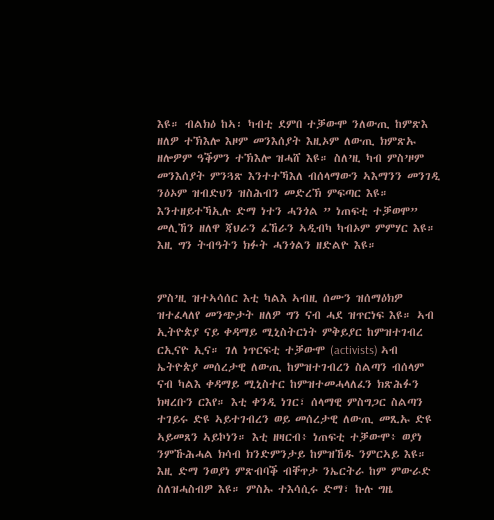እዩ። ብልክዕ ከኣ፡ ካብቲ ደምበ ተቓውሞ ንለውጢ ከምጽእ ዘለዎ ተኽእሎ እዞም መንእሰያት እዚኦም ለውጢ ክምጽኡ ዘሎዎም ዓቕምን ተኽእሎ ዝሓሸ እዩ። ስለ’ዚ ካብ ምስ’ዞም መንእሰያት ምንጓጽ እንተተኻእለ ብሰላማውን ኣእማንን መንገዲ ንዕኦም ዝብድህን ዝስሕብን መድረኽ ምፍጣር እዩ። እንተዘይተኻኢሉ ድማ ነተን ሓንጎል ” ነጠፍቲ ተቓወሞ” መሊኸን ዘለዋ ጃህራን ፈኸራን ኣዲብካ ካብኦም ምምሃር እዩ። እዚ ግን ትብዓትን ክፉት ሓንጎልን ዘድልዮ እዩ።


ምስ’ዚ ዝተኣሳሰር እቲ ካልእ ኣብዚ ሰሙን ዝሰማዕክዎ ዝተፈላለየ መንጭታት ዘለዎ ግን ናብ ሓደ ዝጥርነፍ እዩ። ኣብ ኢትዮጵያ ናይ ቀዳማይ ሚኒስትርነት ምቅይያር ከምዝተገብረ ርኢናዮ ኢና። ገለ ነጥርፍቲ ተቓውሞ (activists) ኣብ ኤትዮጵያ መሰረታዊ ለውጢ ከምዝተገብረን ስልጣን ብሰላም ናብ ካልእ ቀዳማይ ሚኒስተር ከምዝተመሓላለፈን ክጽሕፉን ክዛረቡን ርእየ። እቲ ቀንዲ ነገር፣ ሰላማዊ ምስግጋር ስልጣን ተገይሩ ድዩ ኣይተገብረን ወይ መሰረታዊ ለውጢ መጺኡ ድዩ ኣይመጸን ኣይኮነን። እቲ ዘዛርብ፥ ነጠፍቲ ተቓውሞ፥ ወያነ ንምኹሕሓል ክሳብ ክንድምንታይ ከምዝኸዱ ንምርኣይ እዩ። እዚ ድማ ንወያነ ምጽብባቕ ብቐጥታ ንኤርትራ ከም ምውራድ ስለዝሓስብዎ እዩ። ምስኡ ተእሳሲሩ ድማ፣ ኩሉ ግዜ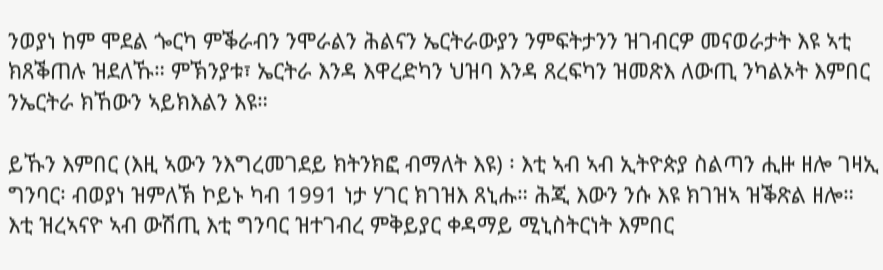ንወያነ ከም ሞደል ጐርካ ምቕራብን ንሞራልን ሕልናን ኤርትራውያን ንምፍትታንን ዝገብርዎ መናወራታት እዩ ኣቲ ክጸቕጠሉ ዝደለኹ። ምኽንያቱ፣ ኤርትራ እንዳ እዋረድካን ህዝባ እንዳ ጸረፍካን ዝመጽእ ለውጢ ንካልኦት እምበር ንኤርትራ ክኸውን ኣይክእልን እዩ።

ይኹን እምበር (እዚ ኣውን ንእግረመገደይ ክትንክፎ ብማለት እዩ) ፡ እቲ ኣብ ኣብ ኢትዮጵያ ስልጣን ሒዙ ዘሎ ገዛኢ ግንባር፡ ብወያነ ዝምለኽ ኮይኑ ካብ 1991 ነታ ሃገር ክገዝእ ጸኒሑ። ሕጂ እውን ንሱ እዩ ክገዝኣ ዝቕጽል ዘሎ። እቲ ዝረኣናዮ ኣብ ውሽጢ እቲ ግንባር ዝተገብረ ምቅይያር ቀዳማይ ሚኒስትርነት እምበር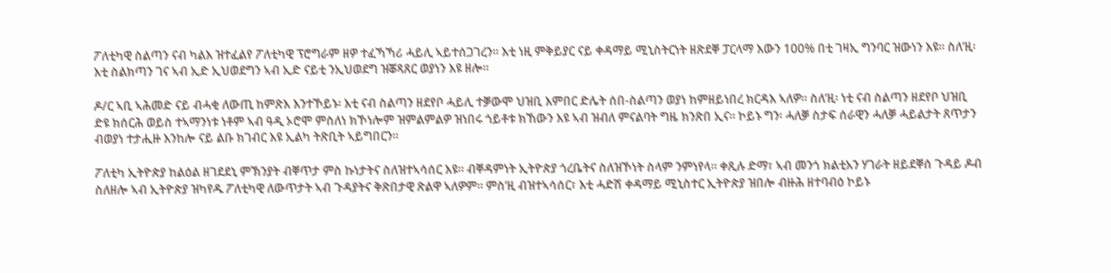ፖለቲካዊ ስልጣን ናብ ካልእ ዝተፈልየ ፖለቲካዊ ፕሮግራም ዘዎ ተፈኻኻሪ ሓይሊ ኣይተሰጋገረን። እቲ ነዚ ምቅይያር ናይ ቀዳማይ ሚኒስትርነት ዘጽደቐ ፓርላማ እውን 100% በቲ ገዛኢ ግንባር ዝውነን እዩ። ስለ’ዚ፡ እቲ ስልክጣን ገና ኣብ ኢድ ኢህወደግን ኣብ ኢድ ናይቲ ንኢህወደግ ዝቖጻጸር ወያነን እዩ ዘሎ።

ዶ/ር ኣቢ ኣሕመድ ናይ ብሓቂ ለውጢ ከምጽእ እንተኾይኑ፡ እቲ ናብ ስልጣን ዘደየቦ ሓይሊ ተቓውሞ ህዝቢ እምበር ድሌት ሰበ-ስልጣን ወያነ ከምዘይነበረ ክርዳእ ኣለዎ። ስለ’ዚ፡ ነቲ ናብ ስልጣን ዘደየቦ ህዝቢ ድዩ ክሰርሕ ወይስ ተኣማንነቱ ነቶም ኣብ ዓዲ ኦሮሞ ምስለነ ክኾነሎም ዝምልምልዎ ዝነበሩ ጎይቶቱ ክኸውን እዩ ኣብ ዝብለ ምናልባት ግዜ ክንጽበ ኢና። ኮይኑ ግን፡ ሓለቓ ስታፍ ሰራዊን ሓለቓ ሓይልታት ጸጥታን ብወያነ ተታሒዙ እንከሎ ናይ ልቡ ክገብር እዩ ኢልካ ትጽቢት ኣይግበርን።

ፖለቲካ ኢትዮጵያ ከልዕል ዘገደደኒ ምኽንያት ብቐጥታ ምስ ኩነታትና ስለዝተኣሳሰር እዩ። ብቐዳምነት ኢትዮጵያ ጎረቤትና ስለዝኾነት ስላም ንምነየላ። ቀጺሉ ድማ፣ ኣብ መንጎ ክልቲአን ሃገራት ዘይደቐሰ ጉዳይ ዶብ ስለዘሎ ኣብ ኢትዮጵያ ዝካየዱ ፖለቲካዊ ለውጥታት ኣብ ጉዳያትና ቅጽበታዊ ጽልዋ ኣለዎም። ምስ’ዚ ብዝተኣሳሰር፣ እቲ ሓድሽ ቀዳማይ ሚኒስተር ኢትዮጵያ ዝበሎ ብዙሕ ዘተባብዕ ኮይኑ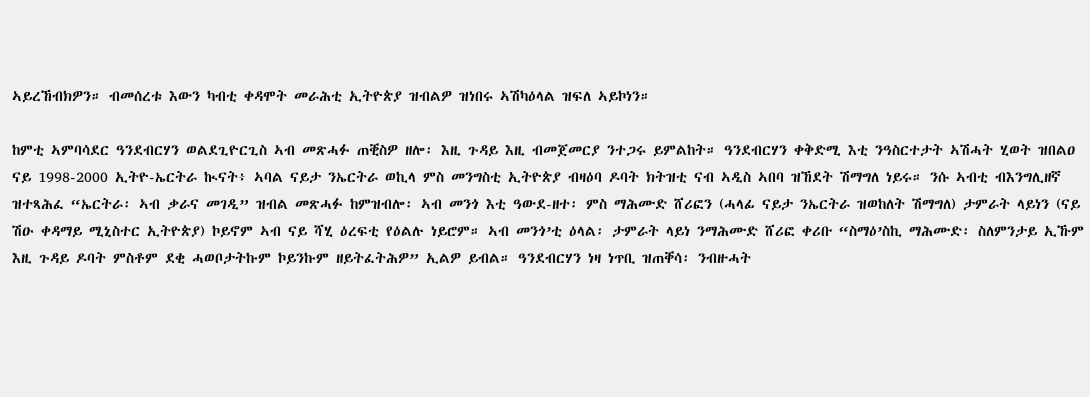ኣይረኸብክዎን። ብመሰረቱ እውን ካብቲ ቀዳሞት መራሕቲ ኢትዮጵያ ዝብልዎ ዝነበሩ ኣሽካዕላል ዝፍለ ኣይኮነን።

ከምቲ ኣምባሳደር ዓንደብርሃን ወልደጊዮርጊስ ኣብ መጽሓፉ ጠቒስዎ ዘሎ፡ እዚ ጉዳይ እዚ ብመጀመርያ ንተጋሩ ይምልከት። ዓንደብርሃን ቀቅድሚ እቲ ንዓስርተታት ኣሽሓት ሂወት ዝበልዐ ናይ 1998-2000 ኢትዮ-ኤርትራ ኲናት፥ ኣባል ናይታ ንኤርትራ ወኪላ ምስ መንግስቲ ኢትዮጵያ ብዛዕባ ዶባት ክትዝቲ ናብ ኣዲስ ኣበባ ዝኸደት ሽማግለ ነይሩ። ንሱ ኣብቲ ብእንግሊዘኛ ዝተጻሕፈ “ኤርትራ፡ ኣብ ቃራና መገዲ” ዝብል መጽሓፉ ከምዝብሎ፡ ኣብ መንጎ እቲ ዓውደ-ዘተ፡ ምስ ማሕሙድ ሸሪፎን (ሓላፊ ናይታ ንኤርትራ ዝወከለት ሽማግለ) ታምራት ላይነን (ናይ ሽዑ ቀዳማይ ሚኒስተር ኢትዮጵያ) ኮይኖም ኣብ ናይ ሻሂ ዕረፍቲ የዕልሉ ነይሮም። ኣብ መንጎ’ቲ ዕላል፡ ታምራት ላይነ ንማሕሙድ ሸሪፎ ቀሪቡ “ስማዕ’ስኪ ማሕሙድ፡ ስለምንታይ ኢኹም እዚ ጉዳይ ዶባት ምስቶም ደቂ ሓወቦታትኩም ኮይንኩም ዘይትፈትሕዎ” ኢልዎ ይብል። ዓንደብርሃን ነዛ ነጥቢ ዝጠቐሳ፡ ንብዙሓት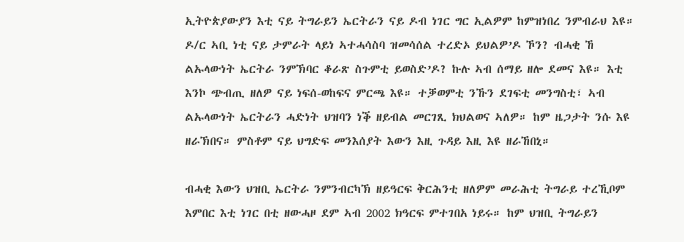ኢትዮጵያውያን እቲ ናይ ትግራይን ኤርትራን ናይ ዶብ ነገር ግር ኢልዎም ከምዝነበረ ንምብራህ እዩ። ዶ/ር ኣቢ ነቲ ናይ ታምራት ላይነ ኣተሓሳስባ ዝመሳሰል ተረድኦ ይህልዎ’ዶ ኾን? ብሓቂ ኸ ልኡላውነት ኤርትራ ንምኽባር ቆራጽ ስጉምቲ ይወስድ’ዶ? ኩሉ ኣብ ሰማይ ዘሎ ደመና እዩ። እቲ እንኮ ጭብጢ ዘለዎ ናይ ነፍሰ-ወከፍና ምርጫ እዩ። ተቓወምቲ ንኹን ደገፍቲ መንግስቲ፣ ኣብ ልኡላውነት ኤርትራን ሓድነት ህዝባን ነቕ ዘይብል መርገጺ ክህልወና ኣለዎ። ከም ዜጋታት ንሱ እዩ ዘራኽበና። ምስቶም ናይ ህግድፍ መንእሰያት እውን እዚ ጉዳይ እዚ እዩ ዘራኸበኒ።

ብሓቂ እውን ህዝቢ ኤርትራ ንምንብርካኽ ዘይዓርፍ ቅርሕንቲ ዘለዎም መራሕቲ ትግራይ ተረኺቦም እምበር እቲ ነገር በቲ ዘውሓዞ ደም ኣብ 2002 ክዓርፍ ምተገበአ ነይሩ። ከም ህዝቢ ትግራይን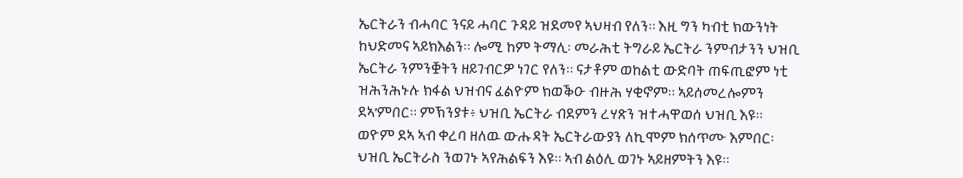ኤርትራን ብሓባር ንናይ ሓባር ጉዳይ ዝደመየ ኣህዛብ የለን። እዚ ግን ካብቲ ክውንነት ከህድመና ኣይክእልን። ሎሚ ከም ትማሊ፡ መራሕቲ ትግራይ ኤርትራ ንምብታንን ህዝቢ ኤርትራ ንምንቛትን ዘይገብርዎ ነገር የለን። ናታቶም ወከልቲ ውድባት ጠፍጢፎም ነቲ ዝሕንሕኑሉ ክፋል ህዝብና ፈልዮም ክወቕዑ ብዙሕ ሃቂኖም። ኣይሰመረሎምን ደኣ’ምበር። ምኽንያቱ፥ ህዝቢ ኤርትራ ብደምን ረሃጽን ዝተሓዋወሰ ህዝቢ እዩ። ወዮም ደኣ ኣብ ቀረባ ዘለዉ ውሑዳት ኤርትራውያን ለኪሞም ክሰጥሙ እምበር፡ ህዝቢ ኤርትራስ ንወገኑ ኣየሕልፍን እዩ። ኣብ ልዕሊ ወገኑ ኣይዘምትን እዩ።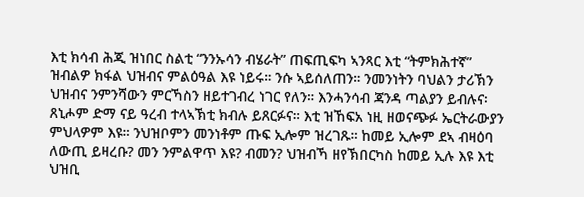እቲ ክሳብ ሕጂ ዝነበር ስልቲ “ንንኡሳን ብሄራት” ጠፍጢፍካ ኣንጻር እቲ “ትምክሕተኛ” ዝብልዎ ክፋል ህዝብና ምልዕዓል እዩ ነይሩ። ንሱ ኣይሰለጠን። ንመንነትን ባህልን ታሪኽን ህዝብና ንምንሻውን ምርኻስን ዘይተገብረ ነገር የለን። እንሓንሳብ ጃንዳ ጣልያን ይብሉና፡ ጸኒሖም ድማ ናይ ዓረብ ተላኣኽቲ ክብሉ ይጸርፉና። እቲ ዝኸፍአ ነዚ ዘወናጭፉ ኤርትራውያን ምህላዎም እዩ። ንህዝቦምን መንነቶም ጡፍ ኢሎም ዝረገጹ። ከመይ ኢሎም ደኣ ብዛዕባ ለውጢ ይዛረቡ? መን ንምልዋጥ እዩ? ብመን? ህዝብኻ ዘየኽበርካስ ከመይ ኢሉ እዩ እቲ ህዝቢ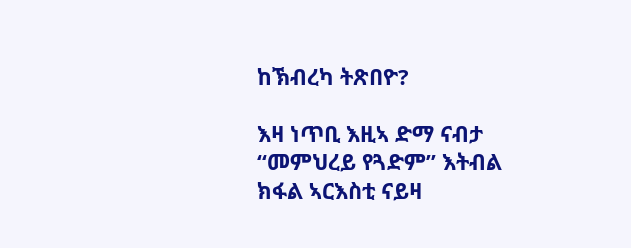ከኽብረካ ትጽበዮ?

እዛ ነጥቢ እዚኣ ድማ ናብታ “መምህረይ የጓድም” እትብል ክፋል ኣርእስቲ ናይዛ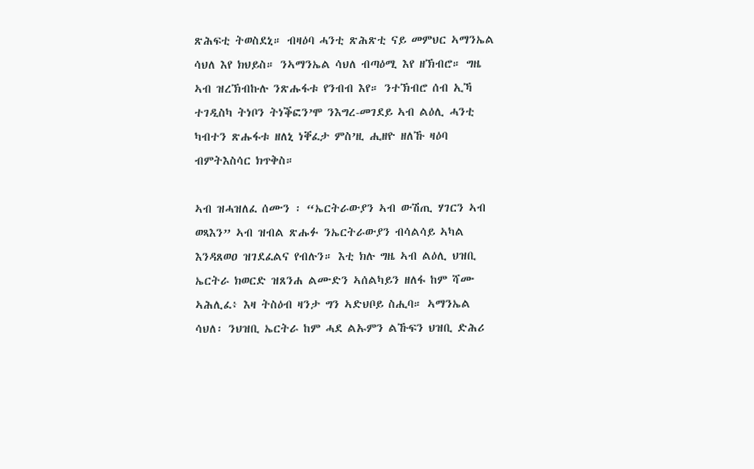ጽሕፍቲ ትወስደኒ። ብዛዕባ ሓንቲ ጽሕጽቲ ናይ መምህር ኣማንኤል ሳህለ እየ ክህይስ። ንኣማንኤል ሳህለ ብጣዕሚ እየ ዘኽብሮ። ግዜ ኣብ ዝረኽብኩሉ ንጽሑፋቱ የንብብ እየ። ንተኽብሮ ሰብ ኢኻ ተገዲስካ ትነቦን ትነቕፎን’ሞ ንእግረ-መገደይ ኣብ ልዕሊ ሓንቲ ካብተን ጽሑፋቱ ዘለኒ ነቐፈታ ምስ’ዚ ሒዘዮ ዘለኹ ዛዕባ ብምትእስሳር ክጥቅስ።

ኣብ ዝሓዝለፈ ሰሙን ፡ “ኤርትራውያን ኣብ ውሽጢ ሃገርን ኣብ ወጻእን” ኣብ ዝብል ጽሑፉ ንኤርትራውያን ብሳልሳይ ኣካል እንዳጸወዐ ዝገደፈልና የብሉን። እቲ ክሉ ግዜ ኣብ ልዕሊ ህዝቢ ኤርትራ ክወርድ ዝጸንሐ ልሙድን ኣሰልካይን ዘለፋ ከም ሻሙ ኣሕሊፈ፥ እዛ ትስዕብ ዛንታ ግን ኣድህቦይ ስሒባ። ኣማንኤል ሳህለ፡ ንህዝቢ ኤርትራ ከም ሓደ ልኡምን ልኹፍን ህዝቢ ድሕሪ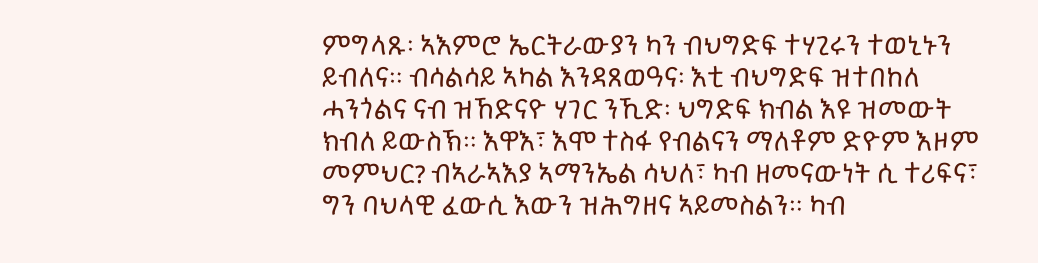ምግላጹ፡ ኣእምሮ ኤርትራውያን ካን ብህግድፍ ተሃጊሩን ተወኒኑን ይብለና። ብሳልሳይ ኣካል እንዳጸወዓና፡ እቲ ብህግድፍ ዝተበከለ ሓንጎልና ናብ ዝኸድናዮ ሃገር ንኺድ፡ ህግድፍ ክብል እዩ ዝመውት ክብለ ይውስኽ። እዋእ፣ እሞ ተስፋ የብልናን ማለቶም ድዮም እዞም መምህር? ብኣራኣእያ ኣማንኤል ሳህለ፣ ካብ ዘመናውነት ሲ ተሪፍና፣ ግን ባህላዊ ፈውሲ እውን ዝሕግዘና ኣይመስልን። ካብ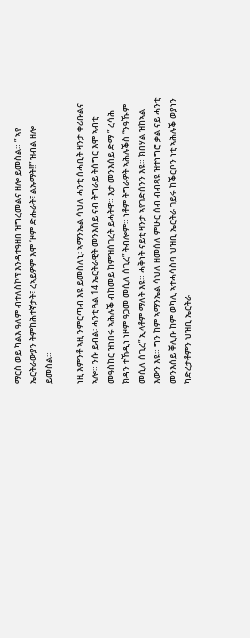ማርስ ወይ ካልእ ዓለም ብተለስኮፕ እንዳተዓዘበ ዝግረመልና ዘሎ ይመስል። ” ኣየ ኤርትራውያን ትምከሕተኛታት፣ ረኣይዎም እሞ ‘ዞም ድሑራት፣ ልኡማት!!” ዝብል ዘሎ ይመስል።

ነዚ እምንቶ ኣዚ ንምርጣብ እዩ ይመስለኒ፡ ኣማንኤል ሳህለ ሓንቲ ሰሓቢት ዛንታ ቀሪቡልና ኣሎ። ንሱ ይብል፡ ሓንቲ ጓል 14 ኤርትራዊት መንእሰይ ናብ ትግራይ ትሰግር እሞ ኣብቲ መዓስከር ዝነበሩ ኣሕሉቕ ብከመይ ከምዝሰገረት ይሓትዋ። እታ መንእሰይ ድማ ” ረሳሕ ክዳን ተኸዲነ ነዞም ዓጋመ መሲለ ሰጊረ” ትብሎም። ነቶም ትግራዎት ኣሕሉቕስ “ንዓኹም መሲለ ሰጊረ” ኢላቶም ማለት እዩ። ሓቅነት ናይቲ ዛንታ ኣየገድሰንን እዩ። ክበሃል ዝከኣል እውን እዩ። ግን ከም ኣማንኤል ሳህለ ዘመሰለ ምሁር ሰብ ብብጻዩ ዝተነግሮ ቃል ናይ ሓንቲ መንእሰይ ቐሊቡ ከም ወካሊ ኣተሓሳስባ ህዝቢ ኤርትራ ገይሩ ከቕርቦን ነቲ ኣሕሉቕ ወያነን ካድረታቶምን ህዝቢ ኤርትራ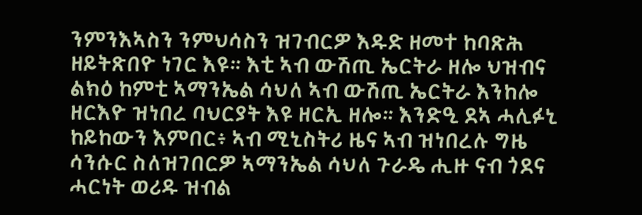ንምንእኣስን ንምህሳስን ዝገብርዎ እዱድ ዘመተ ከባጽሕ ዘይትጽበዮ ነገር እዩ። እቲ ኣብ ውሽጢ ኤርትራ ዘሎ ህዝብና ልክዕ ከምቲ ኣማንኤል ሳህለ ኣብ ውሽጢ ኤርትራ እንከሎ ዘርእዮ ዝነበረ ባህርያት እዩ ዘርኢ ዘሎ። እንድዒ ደኣ ሓሊፉኒ ከይከውን እምበር፥ ኣብ ሚኒስትሪ ዜና ኣብ ዝነበረሉ ግዜ ሳንሱር ስለዝገበርዎ ኣማንኤል ሳህለ ጉራዴ ሒዙ ናብ ጎደና ሓርነት ወሪዱ ዝብል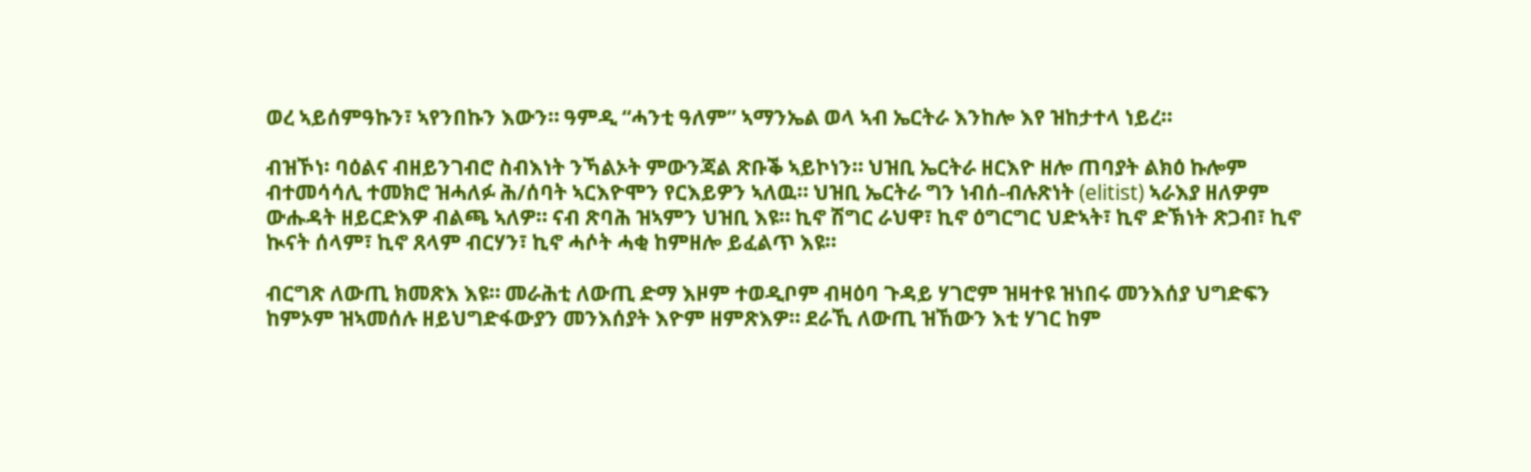ወረ ኣይሰምዓኩን፣ ኣየንበኩን እውን። ዓምዲ “ሓንቲ ዓለም” ኣማንኤል ወላ ኣብ ኤርትራ እንከሎ እየ ዝከታተላ ነይረ።

ብዝኾነ፡ ባዕልና ብዘይንገብሮ ስብእነት ንኻልኦት ምውንጃል ጽቡቕ ኣይኮነን። ህዝቢ ኤርትራ ዘርእዮ ዘሎ ጠባያት ልክዕ ኩሎም ብተመሳሳሊ ተመክሮ ዝሓለፉ ሕ/ሰባት ኣርእዮሞን የርእይዎን ኣለዉ። ህዝቢ ኤርትራ ግን ነብሰ-ብሉጽነት (elitist) ኣራእያ ዘለዎም ውሑዳት ዘይርድእዎ ብልጫ ኣለዎ። ናብ ጽባሕ ዝኣምን ህዝቢ እዩ። ኪኖ ሽግር ራህዋ፣ ኪኖ ዕግርግር ህድኣት፣ ኪኖ ድኽነት ጽጋብ፣ ኪኖ ኲናት ሰላም፣ ኪኖ ጸላም ብርሃን፣ ኪኖ ሓሶት ሓቂ ከምዘሎ ይፈልጥ እዩ።

ብርግጽ ለውጢ ክመጽእ እዩ። መራሕቲ ለውጢ ድማ እዞም ተወዲቦም ብዛዕባ ጉዳይ ሃገሮም ዝዛተዩ ዝነበሩ መንእሰያ ህግድፍን ከምኦም ዝኣመሰሉ ዘይህግድፋውያን መንእሰያት እዮም ዘምጽእዎ። ደራኺ ለውጢ ዝኸውን እቲ ሃገር ከም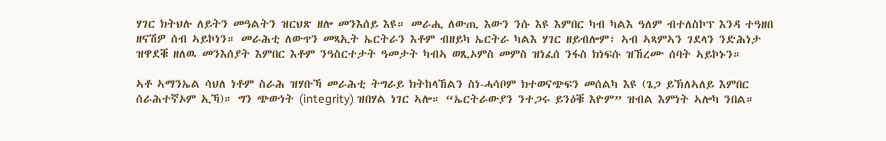ሃገር ክትህሉ ለይትን መዓልትን ዝርህጽ ዘሎ መንእሰይ እዩ። መራሒ ለውጢ እውን ንሱ እዩ እምበር ካብ ካልእ ዓለም ብተለስኮፕ እንዳ ተዓዘበ ዘናሽዎ ሰብ ኣይኮነን። መራሕቲ ለውጥን መጻኢት ኤርትራን እቶም ብዘይካ ኤርትራ ካልእ ሃገር ዘይብሎም፣ ኣብ ኣጻምኣን ገደላን ንድሕነታ ዝዋደቑ ዘለዉ መንእሰያት እምበር እቶም ንዓስርተታት ዓመታት ካብኣ ወጺኦምስ መምስ ዝነፈሰ ንፋስ ክነፍሱ ዝኸረሙ ሰባት ኣይኮኑን።

ኣቶ ኣማንኤል ሳህለ ነቶም ስራሕ ዝሃቡኻ መራሕቲ ትግራይ ክትከላኸልን ስነ-ሓሳቦም ክተወናጭፍን መሰልካ እዩ (ጌጋ ይኽለኣለይ እምበር ሰራሕተኛኦም ኢኻ)። ግን ጭውነት (integrity) ዝበሃል ነገር ኣሎ። “ኤርትራውያን ንተጋሩ ይንዕቑ እዮም” ዝብል እምነት ኣሎካ ንበል።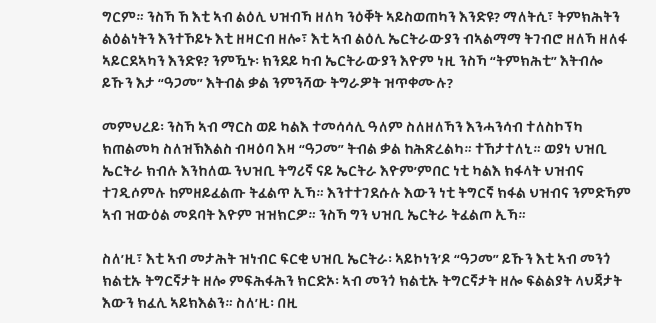ግርም። ንስኻ ኸ እቲ ኣብ ልዕሊ ህዝብኻ ዘለካ ንዕቐት ኣይስወጠካን እንድዩ? ማለትሲ፣ ትምክሕትን ልዕልነትን እንተኾይኑ እቲ ዘዛርብ ዘሎ፣ እቲ ኣብ ልዕሊ ኤርትራውያን ብኣልማማ ትገብሮ ዘለኻ ዘለፋ ኣይርደኣካን እንድዩ? ንምዃኑ፡ ክንደይ ካብ ኤርትራውያን እዮም ነዚ ንስኻ “ትምክሕቲ” እትብሎ ይኹን እታ “ዓጋመ” እትብል ቃል ንምንሻው ትግራዎት ዝጥቀሙሉ?

መምህረይ፡ ንስኻ ኣብ ማርስ ወይ ካልእ ተመሳሳሊ ዓለም ስለዘለኻን እንሓንሳብ ተለስኮፕካ ክጠልመካ ስለዝኽእልስ ብዛዕባ እዛ “ዓጋመ” ትብል ቃል ከሕጽረልካ። ተኸታተለኒ። ወያነ ህዝቢ ኤርትራ ክብሉ እንከለዉ ንህዝቢ ትግሪኛ ናይ ኤርትራ እዮም’ምበር ነቲ ካልእ ክፋላት ህዝብና ተገዲሶምሉ ከምዘይፈልጡ ትፈልጥ ኢኻ። እንተተገደሱሉ እውን ነቲ ትግርኛ ክፋል ህዝብና ንምድኻም ኣብ ዝውዕል መደባት እዮም ዝዝክርዎ። ንስኻ ግን ህዝቢ ኤርትራ ትፈልጦ ኢኻ።

ስለ’ዚ፣ እቲ ኣብ መታሕት ዝነብር ፍርቂ ህዝቢ ኤርትራ፡ ኣይኮነን’ዶ “ዓጋመ” ይኹን እቲ ኣብ መንጎ ክልቲኡ ትግርኛታት ዘሎ ምፍሕፋሕን ክርድኦ፡ ኣብ መንጎ ክልቲኡ ትግርኛታት ዘሎ ፍልልያት ላህጃታት እውን ክፈሊ ኣይክእልን። ስለ’ዚ፡ በዚ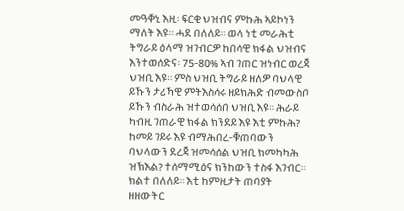መዓቐኒ እዚ፡ ፍርቂ ህዝብና ምኩሕ ኣይኮነን ማለት እዩ። ሓደ በለለይ። ወላ ነቲ መራሕቲ ትግራይ ዕላማ ዝገብርዎ ከበሳዊ ክፋል ህዝብና እንተወሰድና፡ 75-80% ኣብ ገጠር ዝነብር ወረጃ ህዝቢ እዩ። ምስ ህዝቢ ትግራይ ዘለዎ ባህላዊ ይኹን ታሪኻዊ ምትእስሳሩ ዘይክሕድ ብመውስቦ ይኹን ብስራሕ ዝተወሳሰበ ህዝቢ እዩ። ሕራይ ካብዚ ገጠራዊ ክፋል ክንደይ እዩ እቲ ምኩሕ? ከመይ ገይሩ እዩ ብማሕበረ-ቑጠባውን ባህላውን ደረጃ ዝመሳሰል ህዝቢ ክመካካሕ ዝኽእል? ተሰማሚዕና ክንከውን ተስፋ እገብር። ክልተ በለለይ። እቲ ከምዚታት ጠባያት ዘዘውትር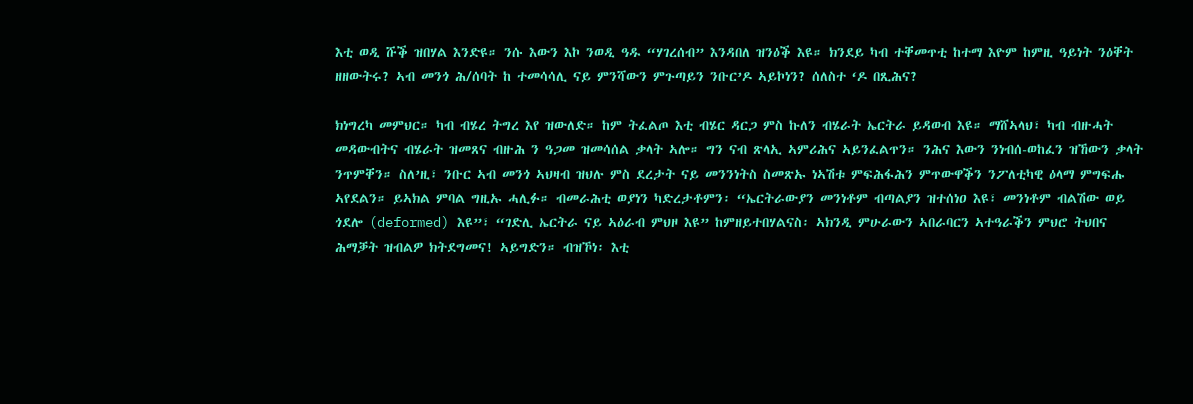እቲ ወዲ ሹቕ ዝበሃል እንድዩ። ንሱ እውን እኮ ንወዲ ዓዱ “ሃገረሰብ” እንዳበለ ዝንዕቕ እዩ። ክንደይ ካብ ተቐመጥቲ ከተማ እዮም ከምዚ ዓይነት ንዕቐት ዘዘውትሩ? ኣብ መንጎ ሕ/ሰባት ከ ተመሳሳሊ ናይ ምንሻውን ምጉጣይን ንቡር’ዶ ኣይኮነን? ሰለስተ ‘ዶ በጺሕና?

ክነግረካ መምህር። ካብ ብሄረ ትግረ እየ ዝውለድ። ከም ትፈልጦ እቲ ብሄር ዳርጋ ምስ ኩለን ብሄራት ኤርትራ ይዳወብ እዩ። ማሸኣላህ፣ ካብ ብዙሓት መዳውብትና ብሄራት ዝመጸና ብዙሕ ን ዓጋመ ዝመሳሰል ቃላት ኣሎ። ግን ናብ ጽላኢ ኣምሪሕና ኣይንፈልጥን። ንሕና እውን ንነብሰ-ወከፈን ዝኸውን ቃላት ንጥምቐን። ስለ’ዚ፣ ንቡር ኣብ መንጎ ኣህዛብ ዝህሉ ምስ ደረታት ናይ መንንነትስ ስመጽኡ ነኣሽቱ ምፍሕፋሕን ምጥውዋቕን ንፖለቲካዊ ዕላማ ምግፍሑ ኣየደልን። ይኣክል ምባል ግዚኡ ሓሊፉ። ብመራሕቲ ወያነን ካድረታቶምን፡ “ኤርትራውያን መንነቶም ብጣልያን ዝተሰነዐ እዩ፣ መንነቶም ብልሽው ወይ ጎደሎ (deformed) እዩ”፣ “ገድሊ ኤርትራ ናይ ኣዕራብ ምህዞ እዩ” ከምዘይተበሃልናስ፡ ኣክንዲ ምሁራውን ኣበራባርን ኣተዓራቕን ምህሮ ትህበና ሕማቓት ዝብልዎ ክትደግመና! ኣይግድን። ብዝኾነ፡ እቲ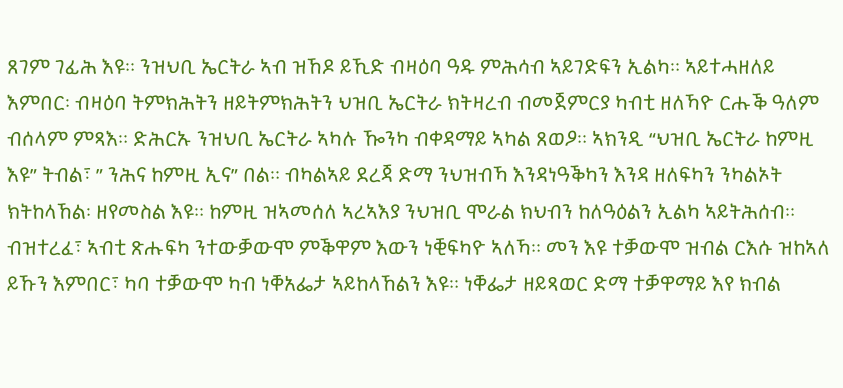ጸገም ገፊሕ እዩ። ንዝህቢ ኤርትራ ኣብ ዝኸዶ ይኺድ ብዛዕባ ዓዱ ምሕሳብ ኣይገድፍን ኢልካ። ኣይተሓዘለይ እምበር፡ ብዛዕባ ትምክሕትን ዘይትምክሕትን ህዝቢ ኤርትራ ክትዛረብ ብመጀምርያ ካብቲ ዘለኻዮ ርሑቕ ዓለም ብሰላም ምጻእ። ድሕርኡ ንዝህቢ ኤርትራ ኣካሉ ዀንካ ብቀዳማይ ኣካል ጸወዖ። ኣክንዲ “ህዝቢ ኤርትራ ከምዚ እዩ” ትብል፣ ” ንሕና ከምዚ ኢና” በል። ብካልኣይ ደረጃ ድማ ንህዝብኻ እንዳነዓቕካን እንዳ ዘለፍካን ንካልኦት ክትከላኸል፡ ዘየመስል እዩ። ከምዚ ዝኣመሰለ ኣረኣእያ ንህዝቢ ሞራል ክህብን ከለዓዕልን ኢልካ ኣይትሕሰብ። ብዝተረፈ፣ ኣብቲ ጽሑፍካ ንተውቓውሞ ምቕዋም እውን ነቒፍካዮ ኣለኻ። መን እዩ ተቓውሞ ዝብል ርእሱ ዝከኣለ ይኹን እምበር፣ ካባ ተቓውሞ ካብ ነቐአፌታ ኣይከላኸልን እዩ። ነቐፌታ ዘይጻወር ድማ ተቓዋማይ እየ ክብል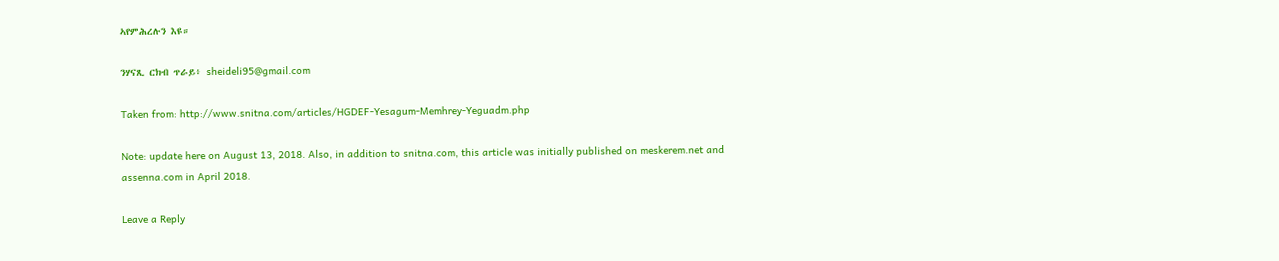ኣየምሕረሉን እዩ።

ንሃናጺ ርክብ ጥራይ፥ sheideli95@gmail.com

Taken from: http://www.snitna.com/articles/HGDEF-Yesagum-Memhrey-Yeguadm.php

Note: update here on August 13, 2018. Also, in addition to snitna.com, this article was initially published on meskerem.net and assenna.com in April 2018.

Leave a Reply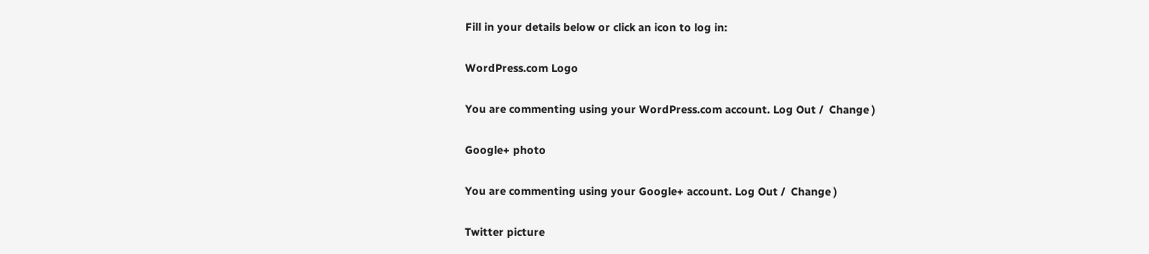Fill in your details below or click an icon to log in:

WordPress.com Logo

You are commenting using your WordPress.com account. Log Out /  Change )

Google+ photo

You are commenting using your Google+ account. Log Out /  Change )

Twitter picture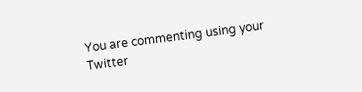You are commenting using your Twitter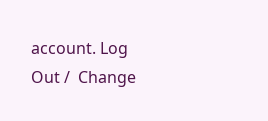account. Log Out /  Change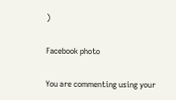)

Facebook photo

You are commenting using your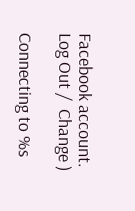Facebook account. Log Out /  Change )

Connecting to %s